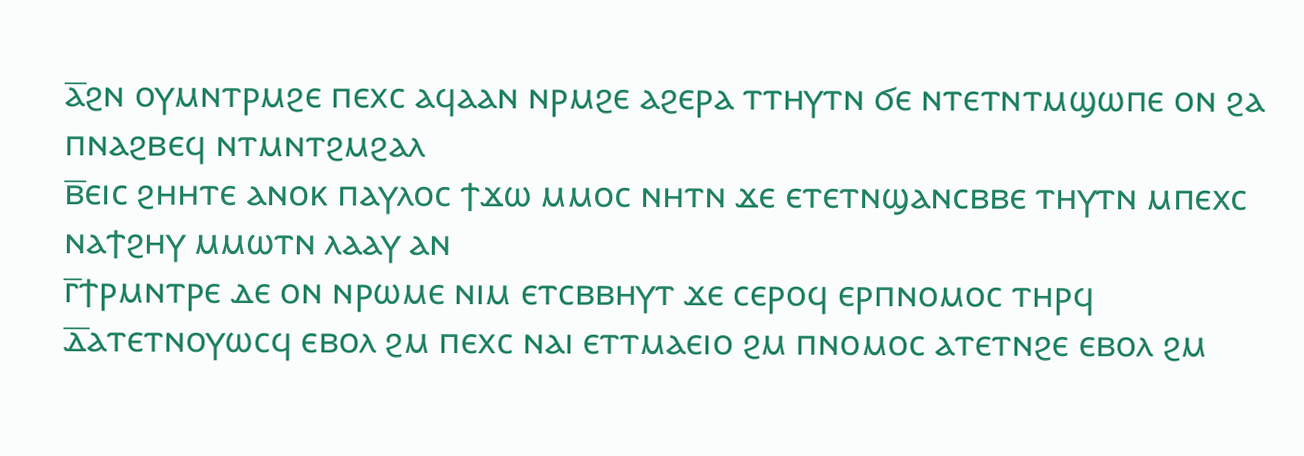ⲁ̅ϩⲛ ⲟⲩⲙⲛⲧⲣⲙϩⲉ ⲡⲉⲭⲥ ⲁϥⲁⲁⲛ ⲛⲣⲙϩⲉ ⲁϩⲉⲣⲁ ⲧⲧⲏⲩⲧⲛ ϭⲉ ⲛⲧⲉⲧⲛⲧⲙϣⲱⲡⲉ ⲟⲛ ϩⲁ ⲡⲛⲁϩⲃⲉϥ ⲛⲧⲙⲛⲧϩⲙϩⲁⲗ
ⲃ̅ⲉⲓⲥ ϩⲏⲏⲧⲉ ⲁⲛⲟⲕ ⲡⲁⲩⲗⲟⲥ ϯϫⲱ ⲙⲙⲟⲥ ⲛⲏⲧⲛ ϫⲉ ⲉⲧⲉⲧⲛϣⲁⲛⲥⲃⲃⲉ ⲧⲏⲩⲧⲛ ⲙⲡⲉⲭⲥ ⲛⲁϯϩⲏⲩ ⲙⲙⲱⲧⲛ ⲗⲁⲁⲩ ⲁⲛ
ⲅ̅ϯⲣⲙⲛⲧⲣⲉ ⲇⲉ ⲟⲛ ⲛⲣⲱⲙⲉ ⲛⲓⲙ ⲉⲧⲥⲃⲃⲏⲩⲧ ϫⲉ ⲥⲉⲣⲟϥ ⲉⲣⲡⲛⲟⲙⲟⲥ ⲧⲏⲣϥ
ⲇ̅ⲁⲧⲉⲧⲛⲟⲩⲱⲥϥ ⲉⲃⲟⲗ ϩⲙ ⲡⲉⲭⲥ ⲛⲁⲓ ⲉⲧⲧⲙⲁⲉⲓⲟ ϩⲙ ⲡⲛⲟⲙⲟⲥ ⲁⲧⲉⲧⲛϩⲉ ⲉⲃⲟⲗ ϩⲙ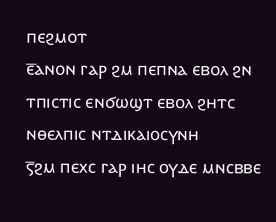ⲡⲉϩⲙⲟⲧ
ⲉ̅ⲁⲛⲟⲛ ⲅⲁⲣ ϩⲙ ⲡⲉⲡⲛⲁ ⲉⲃⲟⲗ ϩⲛ ⲧⲡⲓⲥⲧⲓⲥ ⲉⲛϭⲱϣⲧ ⲉⲃⲟⲗ ϩⲏⲧⲥ ⲛⲑⲉⲗⲡⲓⲥ ⲛⲧⲇⲓⲕⲁⲓⲟⲥⲩⲛⲏ
ⲋ̅ϩⲙ ⲡⲉⲭⲥ ⲅⲁⲣ ⲓⲏⲥ ⲟⲩⲇⲉ ⲙⲛⲥⲃⲃⲉ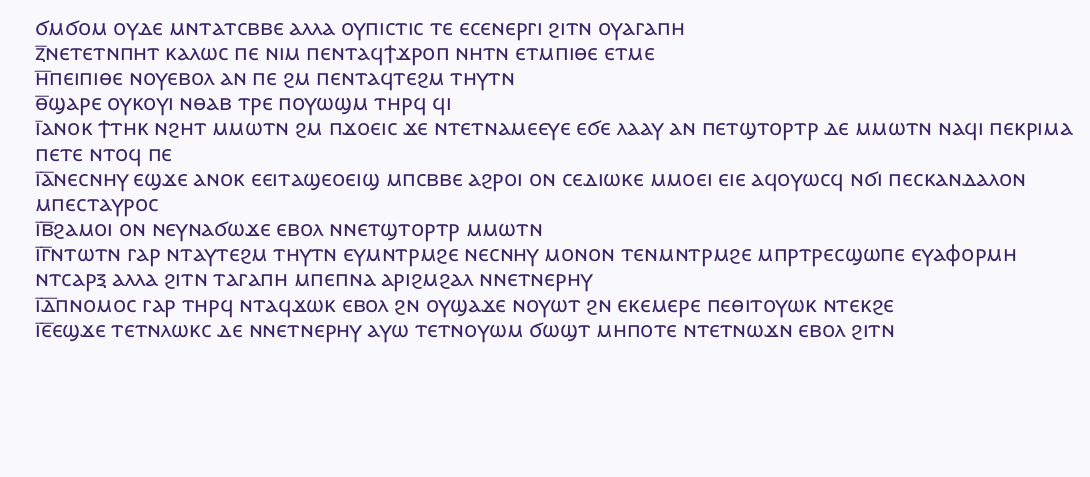ϭⲙϭⲟⲙ ⲟⲩⲇⲉ ⲙⲛⲧⲁⲧⲥⲃⲃⲉ ⲁⲗⲗⲁ ⲟⲩⲡⲓⲥⲧⲓⲥ ⲧⲉ ⲉⲥⲉⲛⲉⲣⲅⲓ ϩⲓⲧⲛ ⲟⲩⲁⲅⲁⲡⲏ
ⲍ̅ⲛⲉⲧⲉⲧⲛⲡⲏⲧ ⲕⲁⲗⲱⲥ ⲡⲉ ⲛⲓⲙ ⲡⲉⲛⲧⲁϥϯϫⲣⲟⲡ ⲛⲏⲧⲛ ⲉⲧⲙⲡⲓⲑⲉ ⲉⲧⲙⲉ
ⲏ̅ⲡⲉⲓⲡⲓⲑⲉ ⲛⲟⲩⲉⲃⲟⲗ ⲁⲛ ⲡⲉ ϩⲙ ⲡⲉⲛⲧⲁϥⲧⲉϩⲙ ⲧⲏⲩⲧⲛ
ⲑ̅ϣⲁⲣⲉ ⲟⲩⲕⲟⲩⲓ ⲛⲑⲁⲃ ⲧⲣⲉ ⲡⲟⲩⲱϣⲙ ⲧⲏⲣϥ ϥⲓ
ⲓ̅ⲁⲛⲟⲕ ϯⲧⲏⲕ ⲛϩⲏⲧ ⲙⲙⲱⲧⲛ ϩⲙ ⲡϫⲟⲉⲓⲥ ϫⲉ ⲛⲧⲉⲧⲛⲁⲙⲉⲉⲩⲉ ⲉϭⲉ ⲗⲁⲁⲩ ⲁⲛ ⲡⲉⲧϣⲧⲟⲣⲧⲣ ⲇⲉ ⲙⲙⲱⲧⲛ ⲛⲁϥⲓ ⲡⲉⲕⲣⲓⲙⲁ ⲡⲉⲧⲉ ⲛⲧⲟϥ ⲡⲉ
ⲓ̅ⲁ̅ⲛⲉⲥⲛⲏⲩ ⲉϣϫⲉ ⲁⲛⲟⲕ ⲉⲉⲓⲧⲁϣⲉⲟⲉⲓϣ ⲙⲡⲥⲃⲃⲉ ⲁϩⲣⲟⲓ ⲟⲛ ⲥⲉⲇⲓⲱⲕⲉ ⲙⲙⲟⲉⲓ ⲉⲓⲉ ⲁϥⲟⲩⲱⲥϥ ⲛϭⲓ ⲡⲉⲥⲕⲁⲛⲇⲁⲗⲟⲛ ⲙⲡⲉⲥⲧⲁⲩⲣⲟⲥ
ⲓ̅ⲃ̅ϩⲁⲙⲟⲓ ⲟⲛ ⲛⲉⲩⲛⲁϭⲱϫⲉ ⲉⲃⲟⲗ ⲛⲛⲉⲧϣⲧⲟⲣⲧⲣ ⲙⲙⲱⲧⲛ
ⲓ̅ⲅ̅ⲛⲧⲱⲧⲛ ⲅⲁⲣ ⲛⲧⲁⲩⲧⲉϩⲙ ⲧⲏⲩⲧⲛ ⲉⲩⲙⲛⲧⲣⲙϩⲉ ⲛⲉⲥⲛⲏⲩ ⲙⲟⲛⲟⲛ ⲧⲉⲛⲙⲛⲧⲣⲙϩⲉ ⲙⲡⲣⲧⲣⲉⲥϣⲱⲡⲉ ⲉⲩⲁⲫⲟⲣⲙⲏ ⲛⲧⲥⲁⲣⲝ ⲁⲗⲗⲁ ϩⲓⲧⲛ ⲧⲁⲅⲁⲡⲏ ⲙⲡⲉⲡⲛⲁ ⲁⲣⲓϩⲙϩⲁⲗ ⲛⲛⲉⲧⲛⲉⲣⲏⲩ
ⲓ̅ⲇ̅ⲡⲛⲟⲙⲟⲥ ⲅⲁⲣ ⲧⲏⲣϥ ⲛⲧⲁϥϫⲱⲕ ⲉⲃⲟⲗ ϩⲛ ⲟⲩϣⲁϫⲉ ⲛⲟⲩⲱⲧ ϩⲛ ⲉⲕⲉⲙⲉⲣⲉ ⲡⲉⲑⲓⲧⲟⲩⲱⲕ ⲛⲧⲉⲕϩⲉ
ⲓ̅ⲉ̅ⲉϣϫⲉ ⲧⲉⲧⲛⲗⲱⲕⲥ ⲇⲉ ⲛⲛⲉⲧⲛⲉⲣⲏⲩ ⲁⲩⲱ ⲧⲉⲧⲛⲟⲩⲱⲙ ϭⲱϣⲧ ⲙⲏⲡⲟⲧⲉ ⲛⲧⲉⲧⲛⲱϫⲛ ⲉⲃⲟⲗ ϩⲓⲧⲛ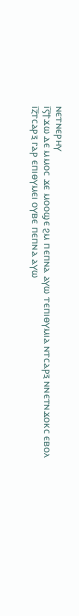ⲛⲉⲧⲛⲉⲣⲏⲩ
ⲓ̅ⲋ̅ϯϫⲱ ⲇⲉ ⲙⲙⲟⲥ ϫⲉ ⲙⲟⲟϣⲉ ϩⲙ ⲡⲉⲡⲛⲁ ⲁⲩⲱ ⲧⲉⲡⲓⲑⲩⲙⲓⲁ ⲛⲧⲥⲁⲣⲝ ⲛⲛⲉⲧⲛϫⲟⲕⲥ ⲉⲃⲟⲗ
ⲓ̅ⲍ̅ⲧⲥⲁⲣⲝ ⲅⲁⲣ ⲉⲡⲓⲑⲩⲙⲉⲓ ⲟⲩⲃⲉ ⲡⲉⲡⲛⲁ ⲁⲩⲱ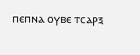ⲡⲉⲡⲛⲁ ⲟⲩⲃⲉ ⲧⲥⲁⲣⲝ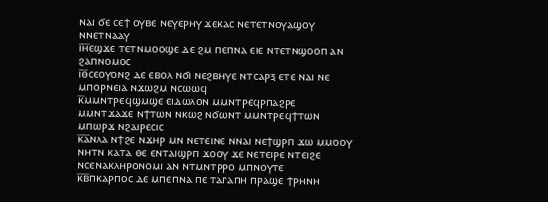ⲛⲁⲓ ϭⲉ ⲥⲉϯ ⲟⲩⲃⲉ ⲛⲉⲩⲉⲣⲏⲩ ϫⲉⲕⲁⲥ ⲛⲉⲧⲉⲧⲛⲟⲩⲁϣⲟⲩ ⲛⲛⲉⲧⲛⲁⲁⲩ
ⲓ̅ⲏ̅ⲉϣϫⲉ ⲧⲉⲧⲛⲙⲟⲟϣⲉ ⲇⲉ ϩⲙ ⲡⲉⲡⲛⲁ ⲉⲓⲉ ⲛⲧⲉⲧⲛϣⲟⲟⲡ ⲁⲛ ϩⲁⲡⲛⲟⲙⲟⲥ
ⲓ̅ⲑ̅ⲥⲉⲟⲩⲟⲛϩ ⲇⲉ ⲉⲃⲟⲗ ⲛϭⲓ ⲛⲉϩⲃⲏⲩⲉ ⲛⲧⲥⲁⲣⲝ ⲉⲧⲉ ⲛⲁⲓ ⲛⲉ ⲙⲡⲟⲣⲛⲉⲓⲁ ⲛϫⲱϩⲙ ⲛⲥⲱⲱϥ
ⲕ̅ⲙⲙⲛⲧⲣⲉϥϣⲙϣⲉ ⲉⲓⲇⲱⲗⲟⲛ ⲙⲙⲛⲧⲣⲉϥⲣⲡⲁϩⲣⲉ ⲙⲙⲛⲧϫⲁϫⲉ ⲛϯⲧⲱⲛ ⲛⲕⲱϩ ⲛϭⲱⲛⲧ ⲙⲙⲛⲧⲣⲉϥϯⲧⲱⲛ ⲙⲡⲱⲣϫ ⲛϩⲁⲓⲣⲉⲥⲓⲥ
ⲕ̅ⲁ̅ⲛⲗⲁ ⲛϯϩⲉ ⲛϫⲏⲣ ⲙⲛ ⲛⲉⲧⲉⲓⲛⲉ ⲛⲛⲁⲓ ⲛⲉϯϣⲣⲡ ϫⲱ ⲙⲙⲟⲟⲩ ⲛⲏⲧⲛ ⲕⲁⲧⲁ ⲑⲉ ⲉⲛⲧⲁⲓϣⲣⲡ ϫⲟⲟⲩ ϫⲉ ⲛⲉⲧⲉⲓⲣⲉ ⲛⲧⲉⲓϩⲉ ⲛⲥⲉⲛⲁⲕⲗⲏⲣⲟⲛⲟⲙⲓ ⲁⲛ ⲛⲧⲙⲛⲧⲣⲣⲟ ⲙⲡⲛⲟⲩⲧⲉ
ⲕ̅ⲃ̅ⲡⲕⲁⲣⲡⲟⲥ ⲇⲉ ⲙⲡⲉⲡⲛⲁ ⲡⲉ ⲧⲁⲅⲁⲡⲏ ⲡⲣⲁϣⲉ ϯⲣⲏⲛⲏ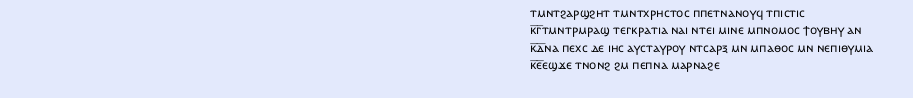ⲧⲙⲛⲧϩⲁⲣϣϩⲏⲧ ⲧⲙⲛⲧⲭⲣⲏⲥⲧⲟⲥ ⲡⲡⲉⲧⲛⲁⲛⲟⲩϥ ⲧⲡⲓⲥⲧⲓⲥ
ⲕ̅ⲅ̅ⲧⲙⲛⲧⲣⲙⲣⲁϣ ⲧⲉⲅⲕⲣⲁⲧⲓⲁ ⲛⲁⲓ ⲛⲧⲉⲓ ⲙⲓⲛⲉ ⲙⲡⲛⲟⲙⲟⲥ ϯⲟⲩⲃⲏⲩ ⲁⲛ
ⲕ̅ⲇ̅ⲛⲁ ⲡⲉⲭⲥ ⲇⲉ ⲓⲏⲥ ⲁⲩⲥⲧⲁⲩⲣⲟⲩ ⲛⲧⲥⲁⲣⲝ ⲙⲛ ⲙⲡⲁⲑⲟⲥ ⲙⲛ ⲛⲉⲡⲓⲑⲩⲙⲓⲁ
ⲕ̅ⲉ̅ⲉϣϫⲉ ⲧⲛⲟⲛϩ ϩⲙ ⲡⲉⲡⲛⲁ ⲙⲁⲣⲛⲁϩⲉ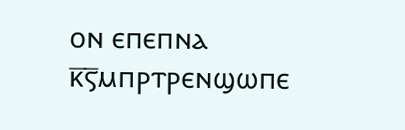ⲟⲛ ⲉⲡⲉⲡⲛⲁ
ⲕ̅ⲋ̅ⲙⲡⲣⲧⲣⲉⲛϣⲱⲡⲉ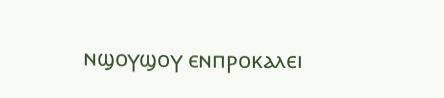ⲛϣⲟⲩϣⲟⲩ ⲉⲛⲡⲣⲟⲕⲁⲗⲉⲓ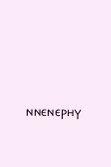ⲛⲛⲉⲛⲉⲣⲏⲩ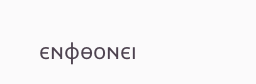ⲉⲛⲫⲑⲟⲛⲉⲓ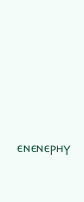ⲉⲛⲉⲛⲉⲣⲏⲩ